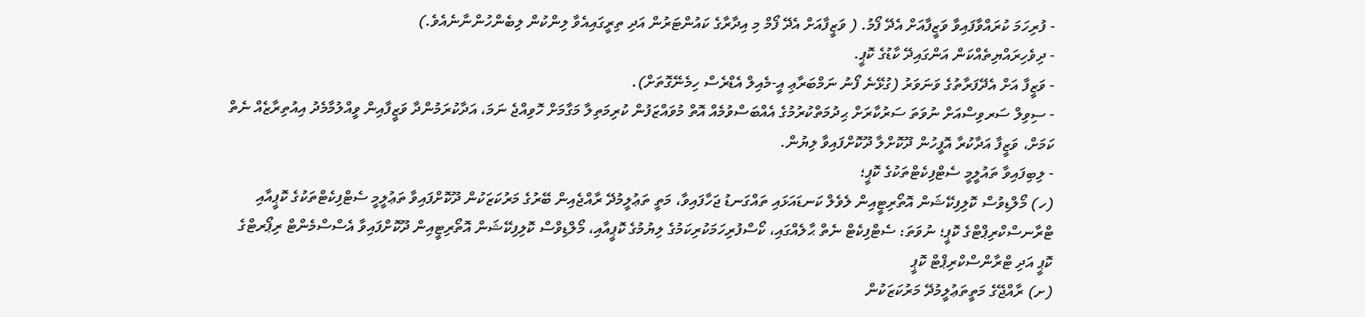- ފުރިހަމަ ކުރައްވާފައިވާ ވަޒީފާއަށް އެދޭ ފޯމު. ( ވަޒީފާއަށް އެދޭ ފޯމް މި އިދާރާގެ ކައުންޓަރުން އަދި ތިރީގައިއެވާ ލިންކުން ލިބެންހުންނާނެއެވެ.)
- ދިވެހިރައްޔިތެއްކަން އަންގައިދޭ ކާޑުގެ ކޮޕީ.
- ވަޒީފާ އަށް އެދޭފަރާތުގެ ވަނަވަރު (ގުޅޭނެ ފޯނު ނަމްބަރާޢި އީ-މެއިލް އެޑްރެސް ހިމެނޭގޮތަށް).
- ސިވިލް ސަރވިސްއަށް ނުވަތަ ސަރުކާރަށް ޙިދުމަތްކުރުމުގެ އެއްބަސްވުމެއް އޮތް މުވައްޒަފުން ކުރިމަތިލާ މަގާމަށް ހޮވިއްޖެ ނަމަ، އަދާކުރަމުންދާ ވަޒީފާއިން ވީއްލުމާމެދު އިއުތިރާޒެއް ނެތް ކަމަށް، ވަޒީފާ އަދާކުރާ އޮފީހުން ދޫކޮށްލާ ދޫކޮށްފައިވާ ލިޔުން.
- ލިބިފައިވާ ތައުލީމީ ސެޓްފިކެޓްތަކުގެ ކޮޕީ؛
(ހ) މޯލްޑިވުސް ކޮލިފިކޭޝަން އޮތޯރިޓީއިން ލެވެލް ކަނޑައަޅައި ތައްގަނޑު ޖަހާފައިވާ، މަތީ ތަޢުލީމުދޭ ރާއްޖެއިން ބޭރުގެ މަރުކަޒަކުން ދޫކޮށްފައިވާ ތަޢުލީމީ ސެޓްފިކެޓްތަކުގެ ކޮޕީއާއި ޓްރާނސްކްރިޕްޓްގެ ކޮޕީ؛ ނުވަތަ: ސެޓްފިކެޓް ނެތް ޙާލެއްގައި، ކޯސްފުރިހަމަކުރިކަމުގެ ލިޔުމުގެ ކޮޕީއާއި، މޯލްޑިވްސް ކޮލިފިކޭޝަން އޮތޯރިޓީއިން ދޫކޮށްފައިވާ އެސްސްމެންޓް ރިޕޯރޓްގެ ކޮޕީ އަދި ޓްރާންސްކްރިޕްޓް ކޮޕީ
(ށ) ރާއްޖޭގެ މަތީތަޢުލީމުދޭ މަރުކަޒަކުން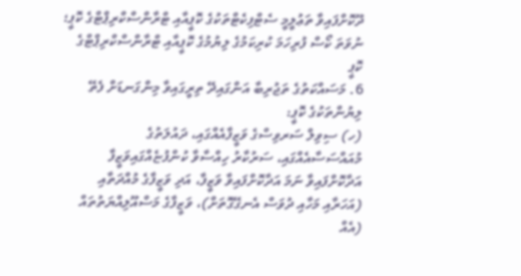ދޫކޮށްފައިވާ ތަޢުލީމީ ސެޓްފިކެޓްތަކުގެ ކޮޕީއާއި ޓްރާންސްކްރިޕްޓްގެ ކޮޕީ؛ ނުވަތަ ކޯސް ފުރިހަމަ ކުރިކަމުގެ ލިޔުމުގެ ކޮޕީއާއި ޓްރާންސްކްރިޕްޓްގެ ކޮޕީ
6. މަސައްކަތުގެ ތަޖުރިބާ އަންގައިދޭ ތިރީގައިވާ މިންގަނޑަށް ފެތޭ ލިޔުންތަކުގެ ކޮޕީ:
(ހ) ސިވިލް ސަރވިސްގެ ވަޒީފާއެއްގައި، ދައުލަތުގެ މުއައްސަސާއެއްގައި، ސަރުކާރު ހިއްސާވާ ކުންފުޏެއްގައިވަޒީފާ އަދާކޮށްފައިވާ ނަމަ އަދާކޮށްފައިވާ ވަޒީފާ، އަދި ވަޒީފާގެ މުއްދަތާއި (އަހަރާއި މަހާއި ދުވަސް އެނގޭގޮތަށް)، ވަޒީފާގެ މަސްއޫލިއްޔަތުތައް (އެއް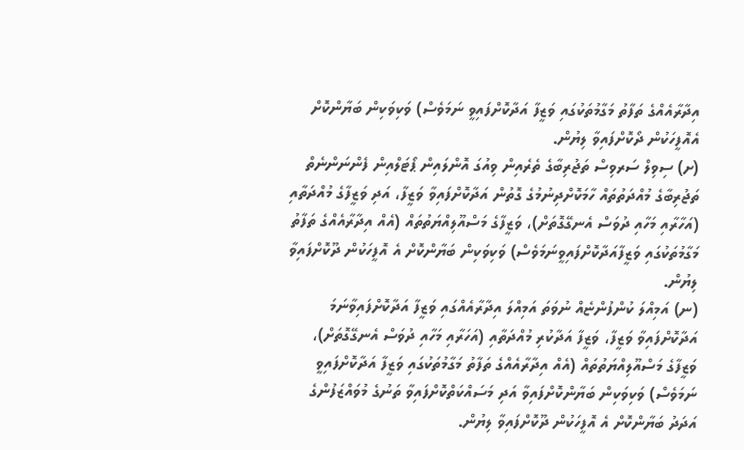އިދާރާއެއްގެ ތަފާތު މަގާމުތަކުގައި ވަޒީފާ އަދާކޮށްފައިވީ ނަމަވެސް) ވަކިވަކިން ބަޔާންކޮށް އެއޮފީހަކުން ދޯކޮށްފައިވާ ލިޔުން.
(ށ) ސިވިލް ސަރވިސް ތަޖުރިބާގެ ތެރެއިން ވިއުގަ އޮންލައިން ޕޯޓަލްއިން ފެންނަންނެތް ތަޖުރިބާގެ މުއްދަތުތައް ހާމަކޮށްދިނުމުގެ ގޮތުން އަދާކޮށްފައިވާ ވަޒީފާ، އަދި ވަޒީފާގެ މުއްދަތާއި (އަހާރާއި މަހާއި ދުވަސް އެނގޭގޮތަށް)، ވަޒީފާގެ މަސްއޫލިއްޔަތުތައް (އެއް އިދާރާއެއްގެ ތަފާތު މަގާމުތަކުގައި ވަޒީފާއަދާކޮށްފައިވީނަމަވެސް) ވަކިވަކިން ބަޔާންކޮށް އެ އޮފީހަކުން ދޫކޮށްފައިވާ ލިޔުން.
(ނ) އަމިއްލަ ކުންފުންޏެއް ނުވަތަ އަމިއްލަ އިދާރާއެއްގައި ވަޒީފާ އަދާކޮށްފައިވާނަމަ އަދާކޮށްފައިވާ ވަޒީފާ، ވަޒީފާ އަދާކުރި މުއްދަތާއި (އަހަރާއި މަހާއި ދުވަސް އެނގޭގޮތަށް)، ވަޒީފާގެ މަސްއޫލިއްޔަތުތައް (އެއް އިދާރާއެއްގެ ތަފާތު މަގާމުތަކުގައި ވަޒީފާ އަދާކޮށްފައިވީ ނަމަވެސް) ވަކިވަކިން ބަޔާންކޮށްފައިވާ އަދި މަސައްކަތްކޮށްފައިވާ ތަނުގެ މުވައްޒަފުންގެ އަދަދު ބަޔާންކޮށް އެ އޮފީހަކުން ދޫކޮށްފައިވާ ލިޔުން.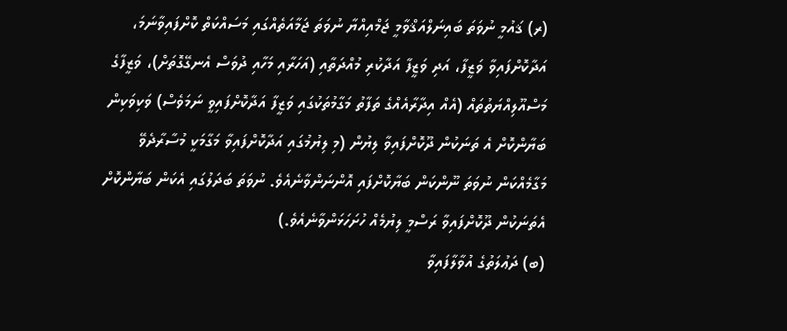(ރ) ޤައުމީ ނުވަތަ ބައިނަލްއަޤްވާމީ ޖަމްއިއްޔާ ނުވަތަ ޖަމާއަތެއްގައި މަސައްކަތް ކޮށްފައިވާނަމަ، އަދާކޮށްފައިވާ ވަޒީފާ، އަދި ވަޒީފާ އަދާކުރި މުއްދަތާއި (އަހަރާއި މަހާއި ދުވަސް އެނގޭގޮތަށް)، ވަޒީފާގެ މަސްއޫލިއްޔަތުތައް (އެއް އިދާރާއެއްގެ ތަފާތު މަގާމުތަކުގައި ވަޒީފާ އަދާކޮށްފައިވީ ނަމަވެސް) ވަކިވަކިން ބަޔާންކޮށް އެ ތަނަކުން ދޫކޮށްފައިވާ ލިޔުން (މި ލިޔުމުގައި އަދާކޮށްފައިވާ މަގާމަކީ މުސާރާދެވޭ މަގާމެއްކަން ނުވަތަ ނޫންކަން ބަޔާކޮށްފައި އޮންނަންވާނެއެވެ. ނުވަތަ ބަދަލުގައި އެކަން ބަޔާންކޮށް އެތަނަކުން ދޫކޮށްފައިވާ ރަސްމީ ލިޔުމެއް ހުށަހަޅަންވާނެއެވެ.)
(ބ) ދަޢުލަތުގެ އުވާލާފައިވާ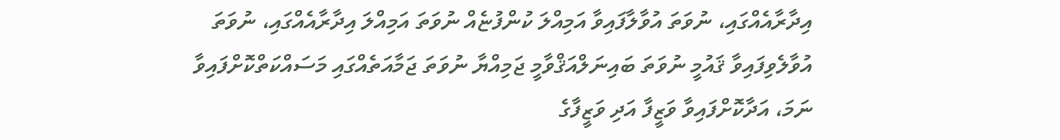އިދާރާއެއްގައި، ނުވަތަ އުވާލާފައިވާ އަމިއްލަ ކުންފުޏެއް ނުވަތަ އަމިއްލަ އިދާރާއެއްގައި، ނުވަތަ އުވާލެވިފައިވާ ޤައުމީ ނުވަތަ ބައިނަލްއަޤްވާމީ ޖަމިއްޔާ ނުވަތަ ޖަމާއަތެއްގައި މަސައްކަތްކޮށްފައިވާ ނަމަ، އަދާކޮށްފައިވާ ވަޒީފާ އަދި ވަޒީފާގެ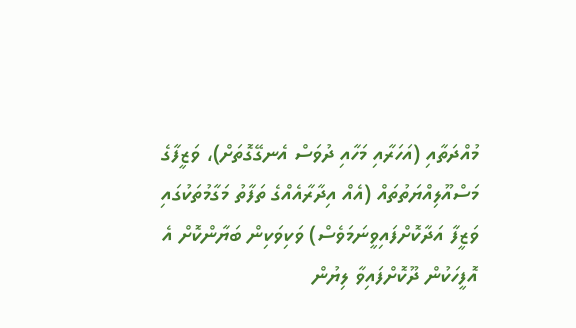މުއްދަތާއި (އަހަރާއި މަހާއި ދުވަސް އެނގޭގޮތަށް)، ވަޒީފާގެ މަސްއޫލިއްޔަތުތައް (އެއް އިދާރާއެއްގެ ތަފާތު މަގާމުތަކުގައި ވަޒީފާ އަދާކޮށްފައިވީނަމަވެސް) ވަކިވަކިން ބަޔާންކޮށް އެ އޮފީހަކުން ދޫކޮށްފައިވާ ލިޔުން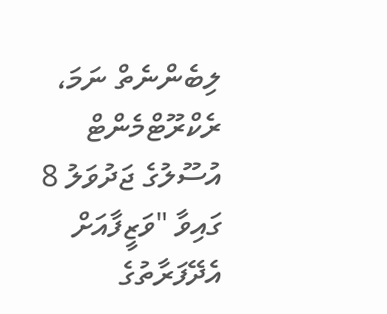ލިބެންނެތް ނަމަ، ރެކްރޫޓްމެންޓް އުސޫލުގެ ޖަދުވަލު 8 ގައިވާ "ވަޒީފާއަށް އެދޭފަރާތުގެ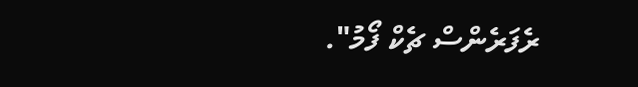ރެފަރެންސް ޗެކް ފޯމު".